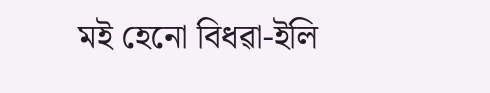মই হেনো বিধৱা-ইলি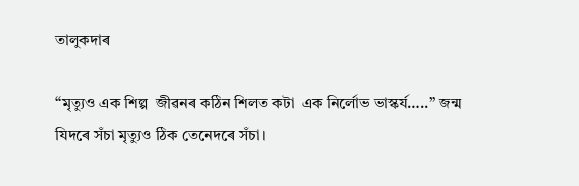তালুকদাৰ

“মৃত্যুও এক শিল্প  জীৱনৰ কঠিন শিলত কটা  এক নিৰ্লোভ ভাস্কৰ্য…..” জন্ম যিদৰে সঁচা মৃত্যুও ঠিক তেনেদৰে সঁচা।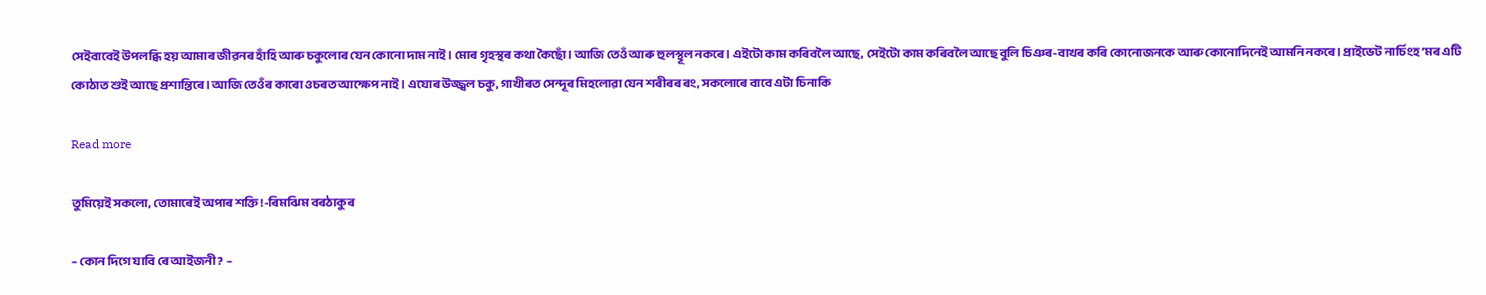সেইবাবেই উপলব্ধি হয় আমাৰ জীৱনৰ হাঁহি আৰু চকুলোৰ যেন কোনো দাম নাই। মোৰ গৃহস্থৰ কথা কৈছোঁ। আজি তেওঁ আৰু হুলস্থূল নকৰে। এইটো কাম কৰিবলৈ আছে, সেইটো কাম কৰিবলৈ আছে বুলি চিঞৰ-বাখৰ কৰি কোনোজনকে আৰু কোনোদিনেই আমনি নকৰে। প্ৰাইভেট নাৰ্চিংহ’মৰ এটি কোঠাত শুই আছে প্ৰশান্তিৰে। আজি তেওঁৰ কাৰো ওচৰত আক্ষেপ নাই। এযোৰ উজ্জ্বল চকু, গাখীৰত সেন্দূৰ মিহলোৱা যেন শৰীৰৰ ৰং, সকলোৰে বাবে এটা চিনাকি

Read more

তুমিয়েই সকলো, তোমাৰেই অপাৰ শক্তি!-ৰিমঝিম বৰঠাকুৰ

– কোন দিগে যাবি ৰে আইজনী?  –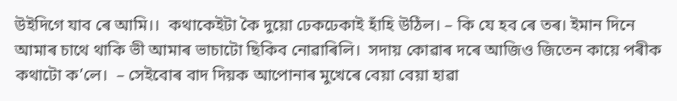উইদিগে যাব ৰে আমি।।  কথাকেইটা কৈ দুয়ো ঢেকঢেকাই হাঁহি উঠিল। – কি যে হব ৰে তৰ। ইমান দিনে আমাৰ চাথে থাকি ভী আমাৰ ভাচাটো ছিকিব নোৱাৰিলি।  সদায় কোৱাৰ দৰে আজিও জিতেন কায়ে পৰীক কথাটো ক’লে।  – সেইবোৰ বাদ দিয়ক আপোনাৰ মুখেৰে বেয়া বেয়া হাৱা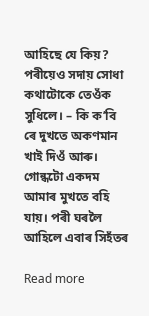আহিছে যে কিয়? পৰীয়েও সদায় সোধা কথাটোকে তেওঁক সুধিলে। – কি ক’বি ৰে দুখতে অকণমান খাই দিওঁ আৰু। গোন্ধটো একদম আমাৰ মুখতে বহি যায়। পৰী ঘৰলৈ আহিলে এবাৰ সিহঁতৰ

Read more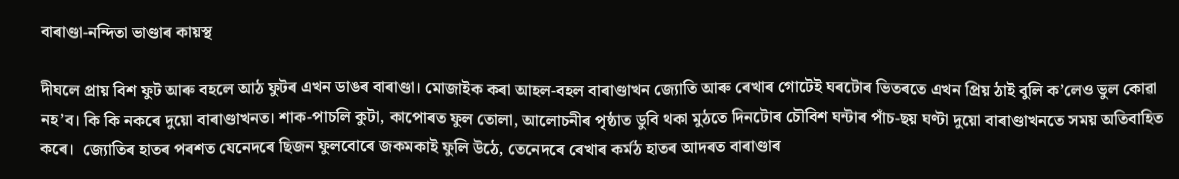বাৰাণ্ডা-নন্দিতা ভাণ্ডাৰ কায়স্থ

দীঘলে প্ৰায় বিশ ফুট আৰু বহলে আঠ ফুটৰ এখন ডাঙৰ বাৰাণ্ডা। মোজাইক কৰা আহল-বহল বাৰাণ্ডাখন জ্যোতি আৰু ৰেখাৰ গোটেই ঘৰটোৰ ভিতৰতে এখন প্ৰিয় ঠাই বুলি ক’লেও ভুল কোৱা নহ’ব। কি কি নকৰে দুয়ো বাৰাণ্ডাখনত। শাক-পাচলি কুটা, কাপোৰত ফুল তোলা, আলোচনীৰ পৃষ্ঠাত ডুবি থকা মুঠতে দিনটোৰ চৌবিশ ঘন্টাৰ পাঁচ-ছয় ঘণ্টা দুয়ো বাৰাণ্ডাখনতে সময় অতিবাহিত কৰে।  জ্যোতিৰ হাতৰ পৰশত যেনেদৰে ছিজন ফুলবোৰে জকমকাই ফুলি উঠে, তেনেদৰে ৰেখাৰ কৰ্মঠ হাতৰ আদৰত বাৰাণ্ডাৰ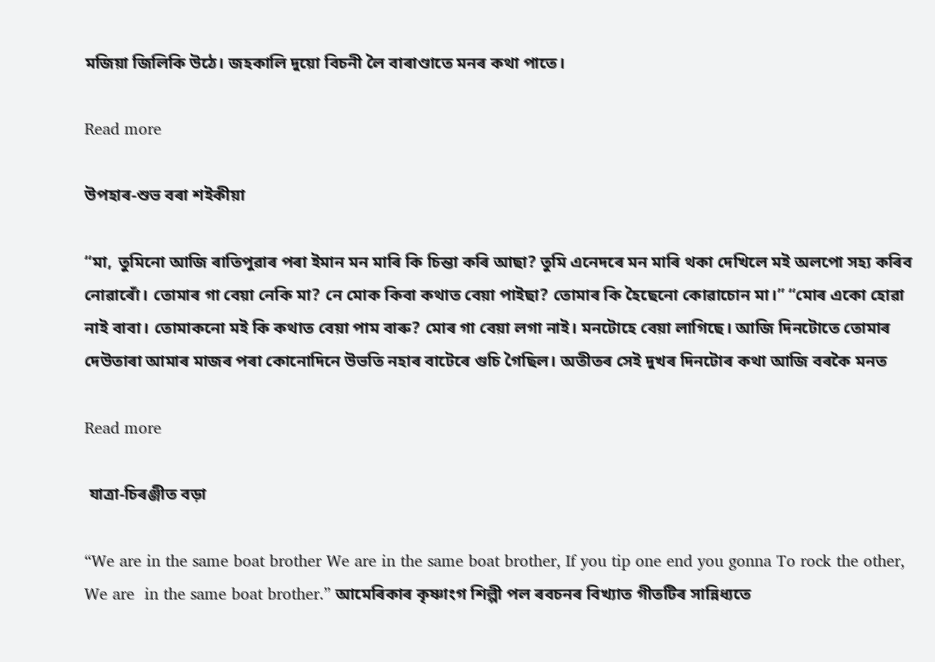মজিয়া জিলিকি উঠে। জহকালি দুয়ো বিচনী লৈ বাৰাণ্ডাতে মনৰ কথা পাতে।

Read more

উপহাৰ-শুভ বৰা শইকীয়া

“মা, তুমিনো আজি ৰাতিপুৱাৰ পৰা ইমান মন মাৰি কি চিন্তা কৰি আছা? তুমি এনেদৰে মন মাৰি থকা দেখিলে মই অলপো সহ্য কৰিব নোৱাৰোঁ। তোমাৰ গা বেয়া নেকি মা? নে মোক কিবা কথাত বেয়া পাইছা? তোমাৰ কি হৈছেনো কোৱাচোন মা।” “মোৰ একো হোৱা নাই বাবা। তোমাকনো মই কি কথাত বেয়া পাম বাৰু? মোৰ গা বেয়া লগা নাই। মনটোহে বেয়া লাগিছে। আজি দিনটোতে তোমাৰ দেউতাৰা আমাৰ মাজৰ পৰা কোনোদিনে উভতি নহাৰ বাটেৰে গুচি গৈছিল। অতীতৰ সেই দুখৰ দিনটোৰ কথা আজি বৰকৈ মনত

Read more

 যাত্ৰা-চিৰঞ্জীত বড়া

“We are in the same boat brother We are in the same boat brother, If you tip one end you gonna To rock the other,  We are  in the same boat brother.” আমেৰিকাৰ কৃষ্ণাংগ শিল্পী পল ৰবচনৰ বিখ্যাত গীতটিৰ সান্নিধ্যতে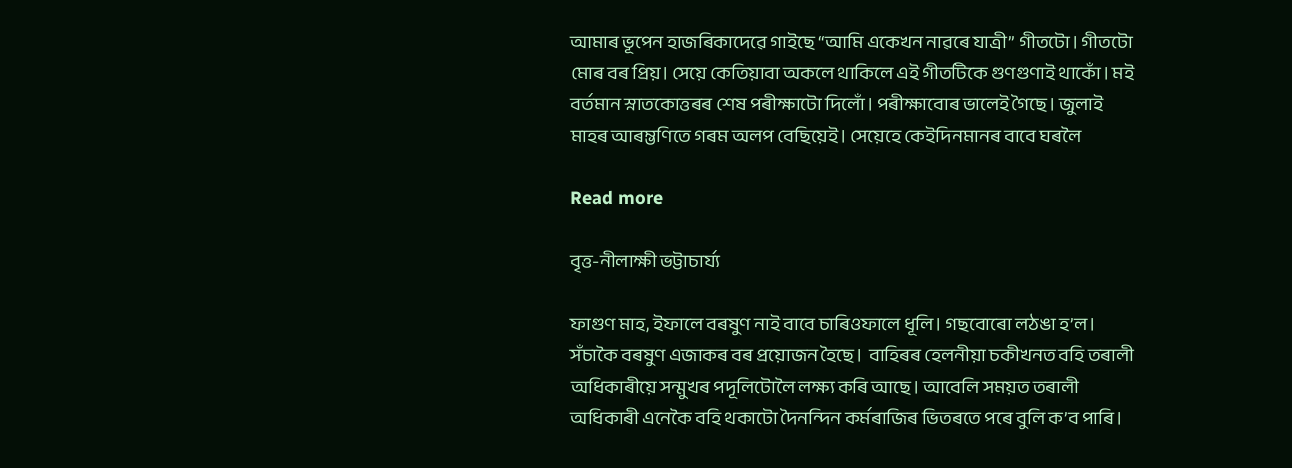আমাৰ ভূপেন হাজৰিকাদেৱে গাইছে “আমি একেখন নাৱৰে যাত্ৰী” গীতটো। গীতটো মোৰ বৰ প্ৰিয়। সেয়ে কেতিয়াবা অকলে থাকিলে এই গীতটিকে গুণগুণাই থাকোঁ। মই বৰ্তমান স্নাতকোত্তৰৰ শেষ পৰীক্ষাটো দিলোঁ। পৰীক্ষাবোৰ ভালেই গৈছে। জুলাই মাহৰ আৰম্ভণিতে গৰম অলপ বেছিয়েই। সেয়েহে কেইদিনমানৰ বাবে ঘৰলৈ

Read more

বৃত্ত-নীলাক্ষী ভট্টাচাৰ্য্য

ফাগুণ মাহ, ইফালে বৰষুণ নাই বাবে চাৰিওফালে ধূলি। গছবোৰো লঠঙা হ’ল। সঁ‌চাকৈ বৰষুণ এজাকৰ বৰ প্ৰয়োজন হৈছে।  বাহিৰৰ হেলনীয়া চকীখনত বহি তৰালী অধিকাৰীয়ে সন্মুখৰ পদূলিটোলৈ লক্ষ্য কৰি আছে। আবেলি সময়ত তৰালী অধিকাৰী এনেকৈ বহি থকাটো দৈনন্দিন কৰ্মৰাজিৰ ভিতৰতে পৰে বুলি ক’ব পাৰি।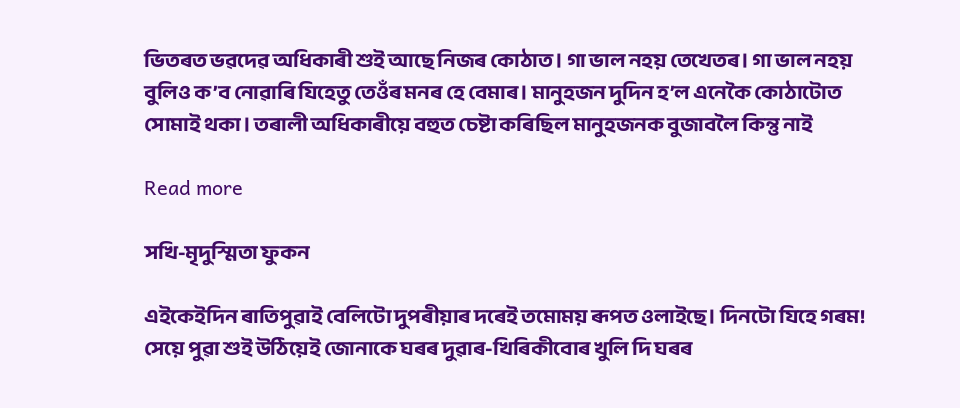ভিতৰত ভৱদেৱ অধিকাৰী শুই আছে নিজৰ কোঠাত। গা ভাল নহয় তেখেতৰ। গা ভাল নহয় বুলিও ক’ব নোৱাৰি যিহেতু তেওঁৰ মনৰ হে বেমাৰ। মানুহজন দুদিন হ’ল এনেকৈ কোঠাটোত সোমাই থকা। তৰালী অধিকাৰীয়ে বহুত চেষ্টা কৰিছিল মানুহজনক বুজাবলৈ কিন্তু নাই

Read more

সখি-মৃদুস্মিতা ফুকন

এইকেইদিন ৰাতিপুৱাই বেলিটো দুপৰীয়াৰ দৰেই তমোময় ৰূপত ওলাইছে। দিনটো যিহে গৰম! সেয়ে পুৱা শুই উঠিয়েই জোনাকে ঘৰৰ দুৱাৰ-খিৰিকীবোৰ খুলি দি ঘৰৰ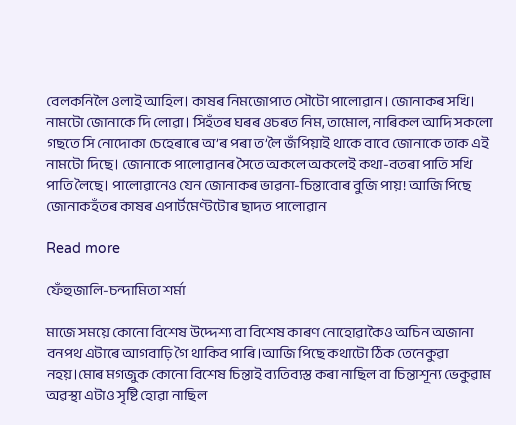বেলকনিলৈ ওলাই আহিল। কাষৰ নিমজোপাত সৌটো পালোৱান। জোনাকৰ সখি। নামটো জোনাকে দি লোৱা। সিহঁতৰ ঘৰৰ ওচৰত নিম, তামোল, নাৰিকল আদি সকলো গছতে সি নোদোকা চেহেৰাৰে অ’ৰ পৰা ত’লৈ জঁপিয়াই থাকে বাবে জোনাকে তাক এই নামটো দিছে। জোনাকে পালোৱানৰ সৈতে অকলে অকলেই কথা-বতৰা পাতি সখি পাতি লৈছে। পালোৱানেও যেন জোনাকৰ ভাৱনা-চিন্তাবোৰ বুজি পায়! আজি পিছে জোনাকহঁতৰ কাষৰ এপাৰ্টমেণ্টটোৰ ছাদত পালোৱান

Read more

ফেঁহুজালি-চন্দামিতা শৰ্মা

মাজে সময়ে কোনো বিশেষ উদ্দেশ্য বা বিশেষ কাৰণ নোহোৱাকৈও অচিন অজানা বনপথ এটাৰে আগবাঢ়ি গৈ থাকিব পাৰি।আজি পিছে কথাটো ঠিক তেনেকুৱা নহয়।মোৰ মগজুক কোনো বিশেষ চিন্তাই ব্যতিব্যস্ত কৰা নাছিল বা চিন্তাশূন্য ভেকুৱাম অৱস্থা এটাও সৃষ্টি হোৱা নাছিল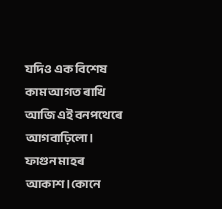যদিও এক বিশেষ কাম আগত ৰাখি আজি এই বনপথেৰে আগবাঢ়িলো। ফাগুন মাহৰ আকাশ।কোনে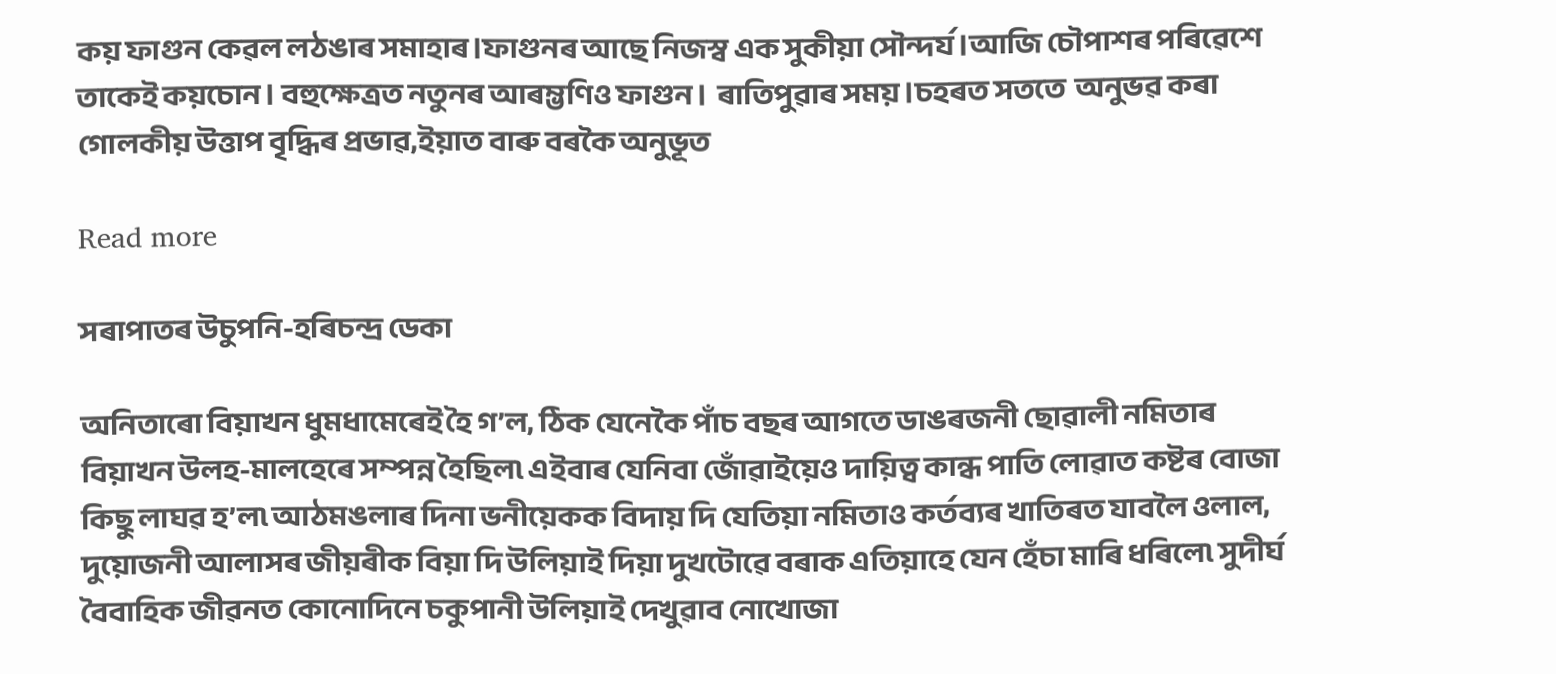কয় ফাগুন কেৱল লঠঙাৰ সমাহাৰ।ফাগুনৰ আছে নিজস্ব এক সুকীয়া সৌন্দর্য।আজি চৌপাশৰ পৰিৱেশে তাকেই কয়চোন। বহুক্ষেত্ৰত নতুনৰ আৰম্ভণিও ফাগুন।  ৰাতিপুৱাৰ সময়।চহৰত সততে  অনুভৱ কৰা গোলকীয় উত্তাপ বৃদ্ধিৰ প্ৰভাৱ,ইয়াত বাৰু বৰকৈ অনুভূত

Read more

সৰাপাতৰ উচুপনি-হৰিচন্দ্ৰ ডেকা

অনিতাৰো বিয়াখন ধুমধামেৰেই হৈ গ’ল, ঠিক যেনেকৈ পাঁচ বছৰ আগতে ডাঙৰজনী ছোৱালী নমিতাৰ বিয়াখন উলহ-মালহেৰে সম্পন্ন হৈছিল৷ এইবাৰ যেনিবা জোঁৱাইয়েও দায়িত্ব কান্ধ পাতি লোৱাত কষ্টৰ বোজা কিছু লাঘৱ হ’ল৷ আঠমঙলাৰ দিনা ভনীয়েকক বিদায় দি যেতিয়া নমিতাও কৰ্তব্যৰ খাতিৰত যাবলৈ ওলাল, দুয়োজনী আলাসৰ জীয়ৰীক বিয়া দি উলিয়াই দিয়া দুখটোৱে বৰাক এতিয়াহে যেন হেঁচা মাৰি ধৰিলে৷ সুদীৰ্ঘ বৈবাহিক জীৱনত কোনোদিনে চকুপানী উলিয়াই দেখুৱাব নোখোজা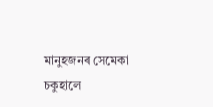মানুহজনৰ সেমেকা চকুহালে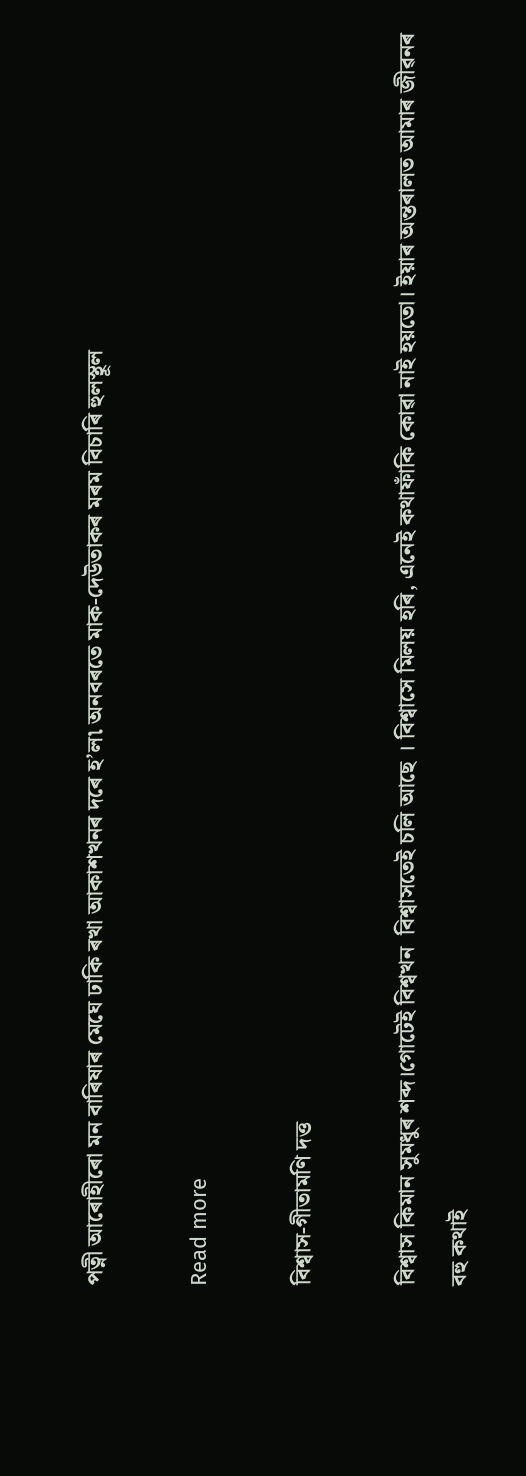পত্নী আৰোহীৰো মন বাৰিষাৰ মেঘে ঢাকি ৰখা আকাশখনৰ দৰে হ’ল৷ অনবৰতে মাক-দেউতাকৰ মৰম বিচাৰি হুলস্থূল

Read more

বিশ্বাস-গীতামণি দত্ত

বিশ্বাস কিমান সুমধুৰ শব্দ।গোটেই বিশ্বখন  বিশ্বাসতেই চলি আছে । বিশ্বাসে মিলয় হৰি, এনেই কথাফাঁকি কোৱা নাই হয়তো। ইয়াৰ অন্তৰালত আমাৰ জীৱনৰ বহু কথাই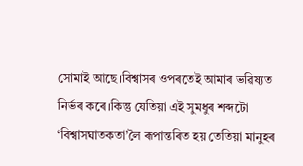সোমাই আছে।বিশ্বাসৰ ওপৰতেই আমাৰ ভৱিষ্যত নিৰ্ভৰ কৰে।কিন্তু যেতিয়া এই সুমধুৰ শব্দটো ‘বিশ্বাসঘাতকতা’লৈ ৰূপান্তৰিত হয় তেতিয়া মানুহৰ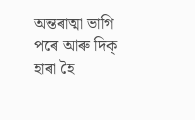অন্তৰাত্মা ভাগি পৰে আৰু দিক্ হাৰা হৈ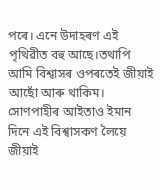পৰে। এনে উদাহৰণ এই পৃথিৱীত বহু আছে।তথাপি আমি বিশ্বাসৰ ওপৰতেই জীয়াই আছোঁ আৰু থাকিম। সোণপাহীৰ আইতাও ইমান দিনে এই বিশ্বাসকণ লৈয়ে জীয়াই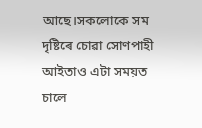আছে।সকলোকে সম দৃষ্টিৰে চোৱা সোণপাহী আইতাও এটা সময়ত চালে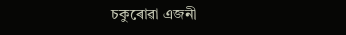চকুৰোৱা এজনী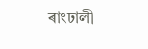ৰাংঢালী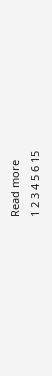Read more
1 2 3 4 5 6 15